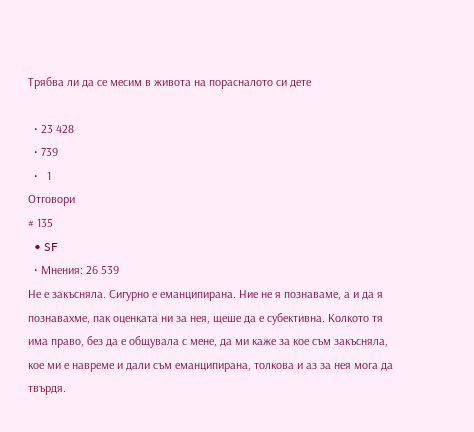Трябва ли да се месим в живота на порасналото си дете

  • 23 428
  • 739
  •   1
Отговори
# 135
  • SF
  • Мнения: 26 539
Не е закъсняла. Сигурно е еманципирана. Ние не я познаваме, а и да я познавахме, пак оценката ни за нея, щеше да е субективна. Колкото тя има право, без да е общувала с мене, да ми каже за кое съм закъсняла, кое ми е навреме и дали съм еманципирана, толкова и аз за нея мога да твърдя.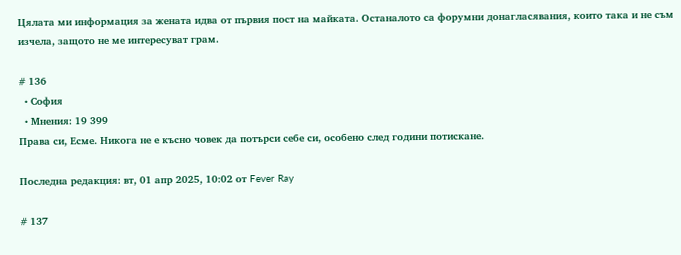Цялата ми информация за жената идва от първия пост на майката. Останалото са форумни донагласявания, които така и не съм изчела, защото не ме интересуват грам.

# 136
  • София
  • Мнения: 19 399
Права си, Есме. Никога не е късно човек да потърси себе си, особено след години потискане.

Последна редакция: вт, 01 апр 2025, 10:02 от Fever Ray

# 137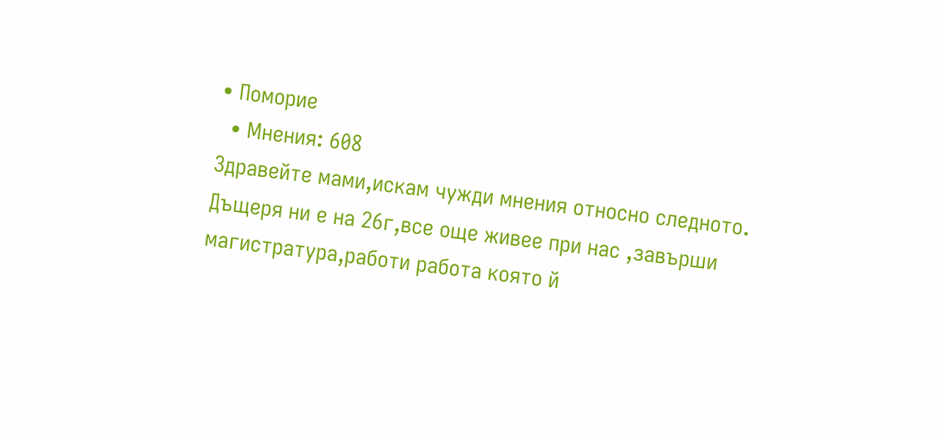• Поморие
  • Мнения: 608
Здравейте мами,искам чужди мнения относно следното.
Дъщеря ни е на 26г,все още живее при нас ,завърши магистратура,работи работа която й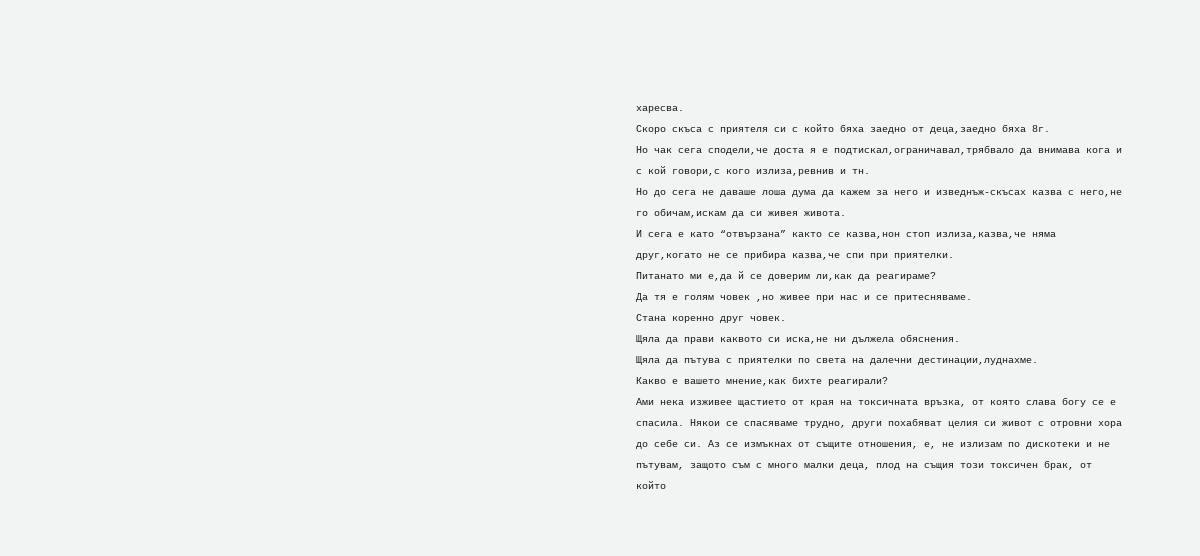харесва.
Скоро скъса с приятеля си с който бяха заедно от деца,заедно бяха 8г.
Но чак сега сподели,че доста я е подтискал,ограничавал,трябвало да внимава кога и с кой говори,с кого излиза,ревнив и тн.
Но до сега не даваше лоша дума да кажем за него и изведнъж-скъсах казва с него,не го обичам,искам да си живея живота.
И сега е като “отвързана” както се казва,нон стоп излиза,казва,че няма друг,когато не се прибира казва,че спи при приятелки.
Питанато ми е,да й се доверим ли,как да реагираме?
Да тя е голям човек ,но живее при нас и се притесняваме.
Стана коренно друг човек.
Щяла да прави каквото си иска,не ни дължела обяснения.
Щяла да пътува с приятелки по света на далечни дестинации,луднахме.
Какво е вашето мнение,как бихте реагирали?
Ами нека изживее щастието от края на токсичната връзка, от която слава богу се е спасила. Някои се спасяваме трудно, други похабяват целия си живот с отровни хора до себе си. Аз се измъкнах от същите отношения, е, не излизам по дискотеки и не пътувам, защото съм с много малки деца, плод на същия този токсичен брак, от който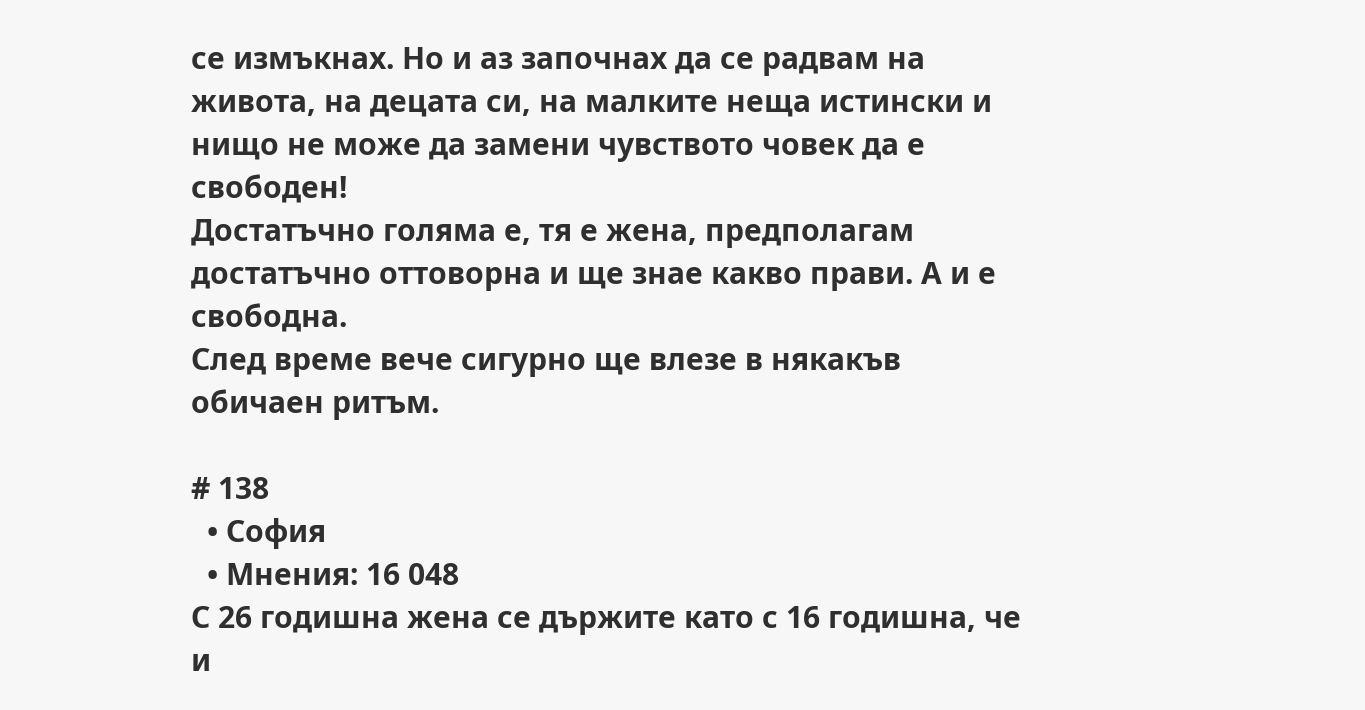се измъкнах. Но и аз започнах да се радвам на живота, на децата си, на малките неща истински и нищо не може да замени чувството човек да е свободен!
Достатъчно голяма е, тя е жена, предполагам достатъчно оттоворна и ще знае какво прави. А и е свободна.
След време вече сигурно ще влезе в някакъв обичаен ритъм.

# 138
  • София
  • Мнения: 16 048
С 26 годишна жена се държите като с 16 годишна, че и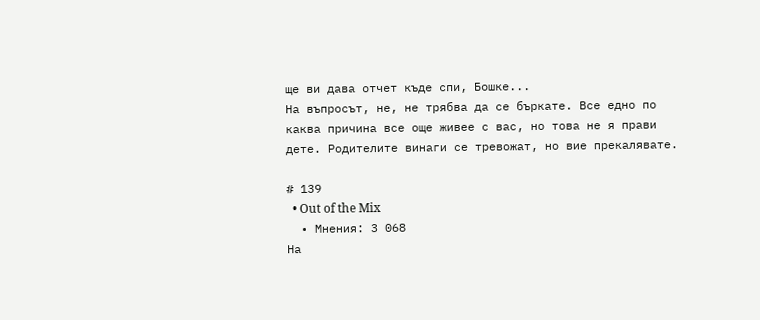ще ви дава отчет къде спи, Бошке...
На въпросът, не, не трябва да се бъркате. Все едно по каква причина все още живее с вас, но това не я прави дете. Родителите винаги се тревожат, но вие прекалявате.

# 139
  • Out of the Mix
  • Мнения: 3 068
На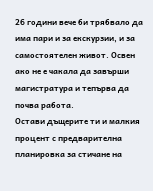26 години вече би трябвало да има пари и за екскурзии, и за самостоятелен живот. Освен ако не е чакала да завърши магистратура и тепърва да почва работа.
Остави дъщерите ти и малкия процент с предварителна планировка за стичане на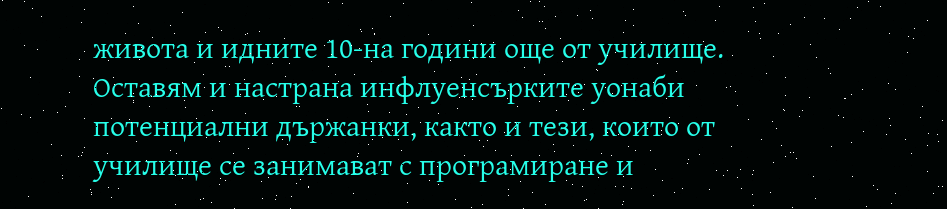живота и идните 10-на години още от училище. Оставям и настрана инфлуенсърките уонаби потенциални държанки, както и тези, които от училище се занимават с програмиране и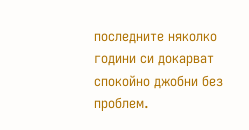последните няколко години си докарват спокойно джобни без проблем.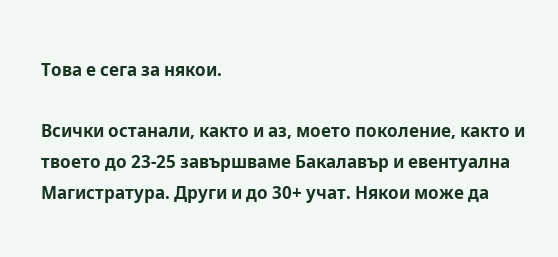Това е сега за някои.

Всички останали, както и аз, моето поколение, както и твоето до 23-25 завършваме Бакалавър и евентуална Магистратура. Други и до 30+ учат. Някои може да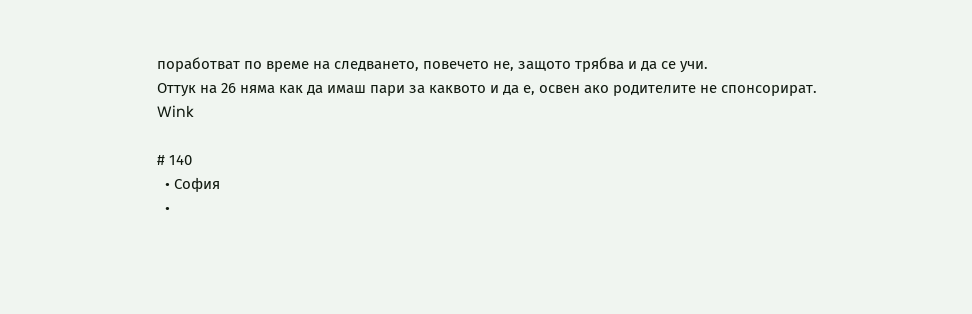поработват по време на следването, повечето не, защото трябва и да се учи.
Оттук на 26 няма как да имаш пари за каквото и да е, освен ако родителите не спонсорират. Wink

# 140
  • София
  •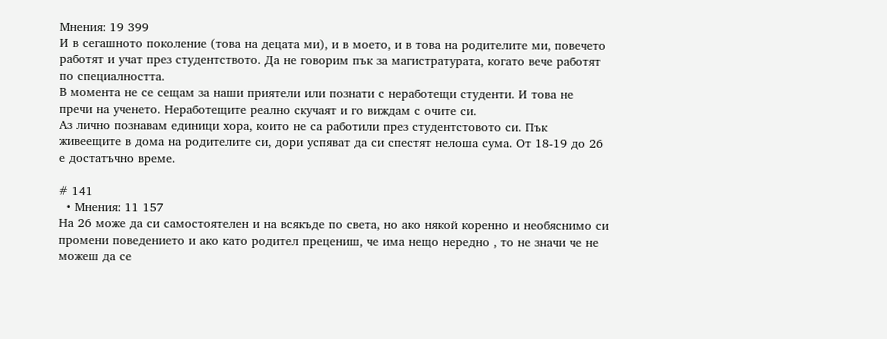Мнения: 19 399
И в сегашното поколение (това на децата ми), и в моето, и в това на родителите ми, повечето работят и учат през студентството. Да не говорим пък за магистратурата, когато вече работят по специалността.
В момента не се сещам за наши приятели или познати с неработещи студенти. И това не пречи на ученето. Неработещите реално скучаят и го виждам с очите си.
Аз лично познавам единици хора, които не са работили през студентстовото си. Пък живеещите в дома на родителите си, дори успяват да си спестят нелоша сума. От 18-19 до 26 е достатъчно време.

# 141
  • Мнения: 11 157
На 26 може да си самостоятелен и на всякъде по света, но ако някой коренно и необяснимо си промени поведението и ако като родител прецениш, че има нещо нередно , то не значи че не можеш да се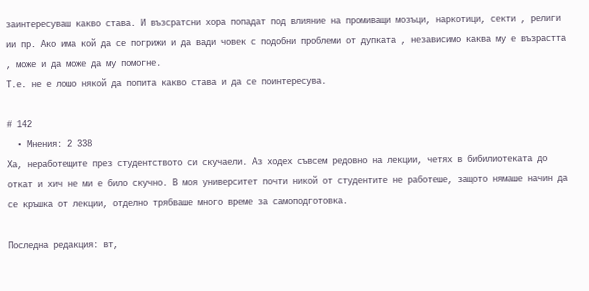заинтересуваш какво става. И възсратсни хора попадат под влияние на промиващи мозъци, наркотици, секти , религи ии пр. Ако има кой да се погрижи и да вади човек с подобни проблеми от дупката , независимо каква му е възрастта , може и да може да му помогне.
Т.е. не е лошо някой да попита какво става и да се поинтересува.

# 142
  • Мнения: 2 338
Ха, неработещите през студентството си скучаели. Аз ходех съвсем редовно на лекции, четях в бибилиотеката до откат и хич не ми е било скучно. В моя университет почти никой от студентите не работеше, защото нямаше начин да се кръшка от лекции, отделно трябваше много време за самоподготовка.

Последна редакция: вт,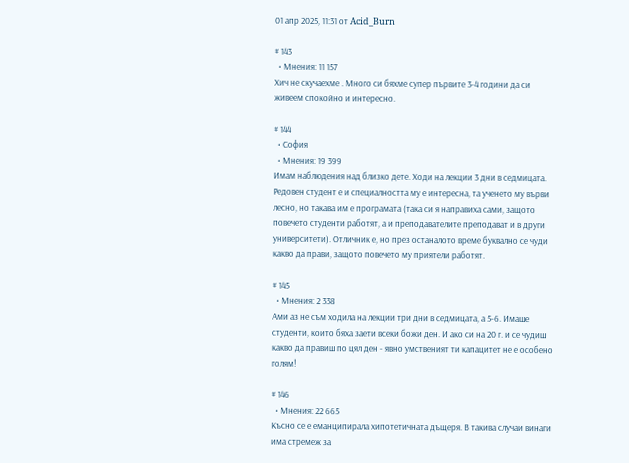01 апр 2025, 11:31 от Acid_Burn

# 143
  • Мнения: 11 157
Хич не скучаехме . Много си бяхме супер първите 3-4 години да си живеем спокойно и интересно.

# 144
  • София
  • Мнения: 19 399
Имам наблюдения над близко дете. Ходи на лекции 3 дни в седмицата. Редовен студент е и специалността му е интересна, та ученето му върви лесно, но такава им е програмата (така си я направиха сами, защото повечето студенти работят, а и преподавателите преподават и в други университети). Отличник е, но през останалото време буквално се чуди какво да прави, защото повечето му приятели работят.

# 145
  • Мнения: 2 338
Ами аз не съм ходила на лекции три дни в седмицата, а 5-6. Имаше студенти, които бяха заети всеки божи ден. И ако си на 20 г. и се чудиш какво да правиш по цял ден - явно умственият ти капацитет не е особено голям!

# 146
  • Мнения: 22 665
Късно се е еманципирала хипотетичната дъщеря. В такива случаи винаги има стремеж за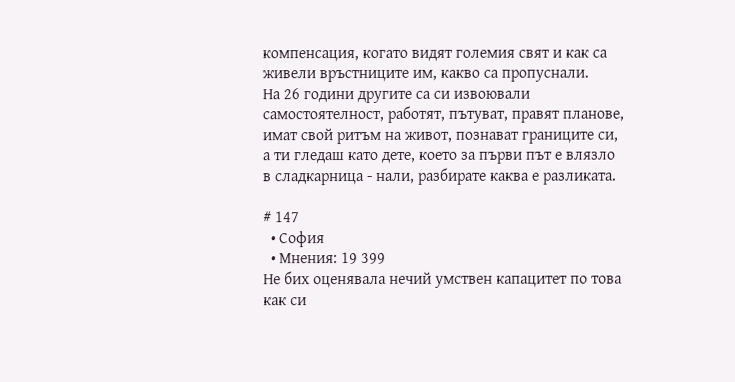компенсация, когато видят големия свят и как са живели връстниците им, какво са пропуснали.
На 26 години другите са си извоювали самостоятелност, работят, пътуват, правят планове, имат свой ритъм на живот, познават границите си, а ти гледаш като дете, което за първи път е влязло в сладкарница - нали, разбирате каква е разликата.

# 147
  • София
  • Мнения: 19 399
Не бих оценявала нечий умствен капацитет по това как си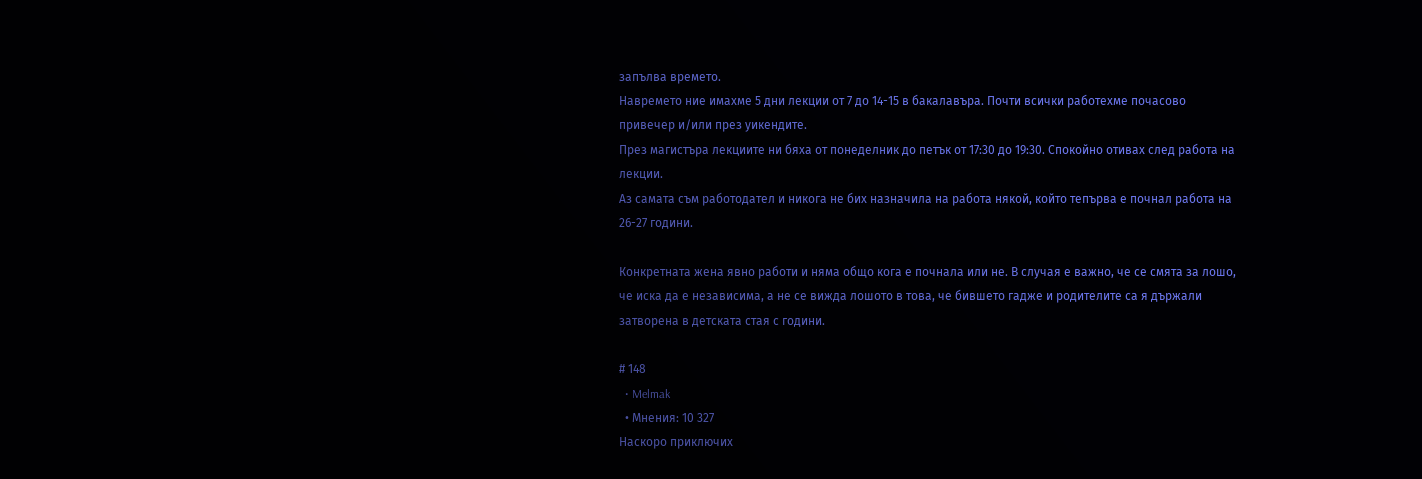запълва времето.
Навремето ние имахме 5 дни лекции от 7 до 14-15 в бакалавъра. Почти всички работехме почасово привечер и/или през уикендите.
През магистъра лекциите ни бяха от понеделник до петък от 17:30 до 19:30. Спокойно отивах след работа на лекции.
Аз самата съм работодател и никога не бих назначила на работа някой, който тепърва е почнал работа на 26-27 години.

Конкретната жена явно работи и няма общо кога е почнала или не. В случая е важно, че се смята за лошо, че иска да е независима, а не се вижда лошото в това, че бившето гадже и родителите са я държали затворена в детската стая с години.

# 148
  • Melmak
  • Мнения: 10 327
Наскоро приключих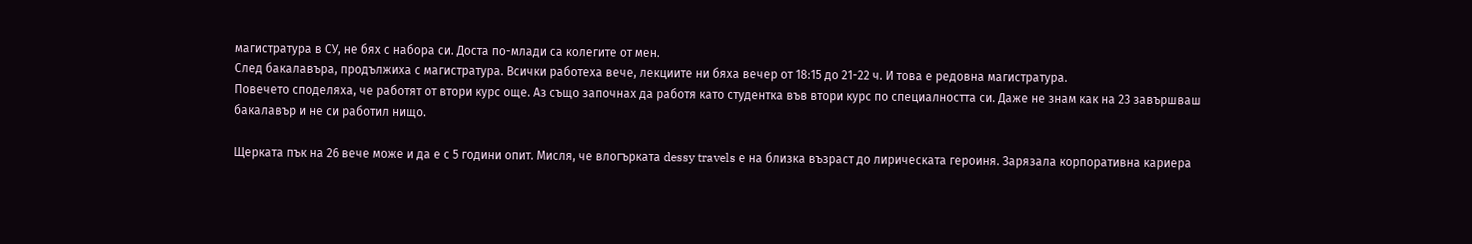магистратура в СУ, не бях с набора си. Доста по-млади са колегите от мен.
След бакалавъра, продължиха с магистратура. Всички работеха вече, лекциите ни бяха вечер от 18:15 до 21-22 ч. И това е редовна магистратура.
Повечето споделяха, че работят от втори курс още. Аз също започнах да работя като студентка във втори курс по специалността си. Даже не знам как на 23 завършваш бакалавър и не си работил нищо.

Щерката пък на 26 вече може и да е с 5 години опит. Мисля, че влогърката dessy travels е на близка възраст до лирическата героиня. Зарязала корпоративна кариера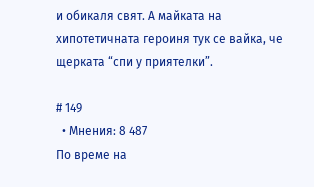и обикаля свят. А майката на хипотетичната героиня тук се вайка, че щерката “спи у приятелки”.

# 149
  • Мнения: 8 487
По време на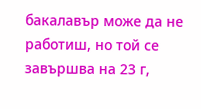бакалавър може да не работиш, но той се завършва на 23 г,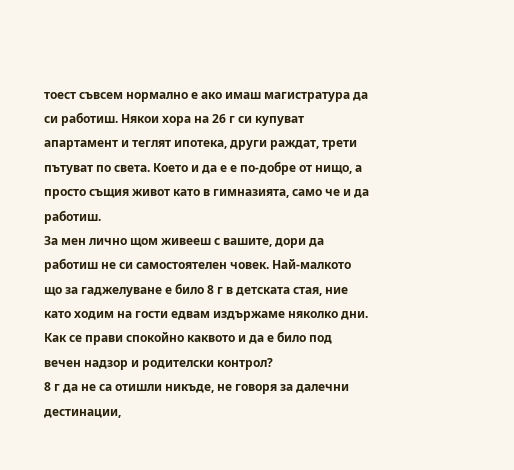тоест съвсем нормално е ако имаш магистратура да си работиш. Някои хора на 26 г си купуват апартамент и теглят ипотека, други раждат, трети пътуват по света. Което и да е е по-добре от нищо, а просто същия живот като в гимназията, само че и да работиш.
За мен лично щом живееш с вашите, дори да работиш не си самостоятелен човек. Най-малкото що за гаджелуване е било 8 г в детската стая, ние като ходим на гости едвам издържаме няколко дни. Как се прави спокойно каквото и да е било под вечен надзор и родителски контрол?
8 г да не са отишли никъде, не говоря за далечни дестинации,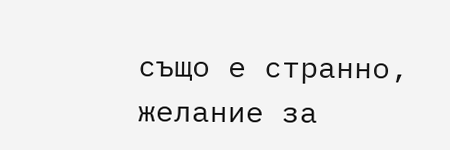също е странно, желание за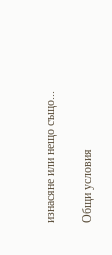изнасяне или нещо също...

Общи условия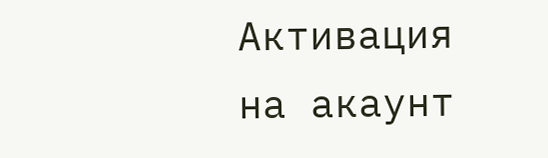Активация на акаунт